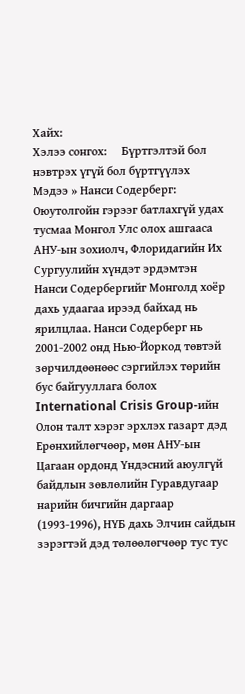Хайх:
Хэлээ сонгох:     Бүртгэлтэй бол нэвтрэх үгүй бол бүртгүүлэх
Мэдээ » Нанси Содерберг: Оюутолгойн гэрээг батлахгүй удах тусмаа Монгол Улс олох ашгааса
АНУ-ын зохиолч, Флоридагийн Их Сургуулийн хүндэт эрдэмтэн Нанси Содербергийг Монголд хоёр дахь удаагаа ирээд байхад нь ярилцлаа. Нанси Содерберг нь 2001-2002 онд Нью-Йоркод төвтэй зөрчилдөөнөөс сэргийлэх төрийн бус байгууллага болох International Crisis Group-ийн Олон талт хэрэг эрхлэх газарт дэд Ерөнхийлөгчөөр, мөн АНУ-ын Цагаан ордонд Үндэсний аюулгүй байдлын зөвлөлийн Гуравдугаар нарийн бичгийн даргаар (1993-1996), НҮБ дахь Элчин сайдын зэрэгтэй дэд төлөөлөгчөөр тус тус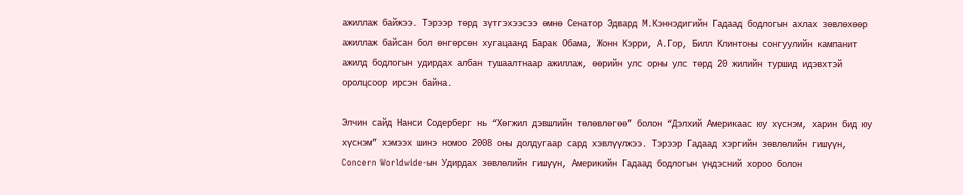ажиллаж байжээ. Тэрээр төрд зүтгэхээсээ өмнө Сенатор Эдвард М.Кэннэдигийн Гадаад бодлогын ахлах зөвлөхөөр ажиллаж байсан бол өнгөрсөн хугацаанд Барак Обама, Жонн Кэрри, А.Гор, Билл Клинтоны сонгуулийн кампанит ажилд бодлогын удирдах албан тушаалтнаар ажиллаж, өөрийн улс орны улс төрд 20 жилийн туршид идэвхтэй оролцсоор ирсэн байна.

Элчин сайд Нанси Содерберг нь “Хөгжил дэвшлийн төлөвлөгөө” болон “Дэлхий Америкаас юу хүснэм, харин бид юу хүснэм” хэмээх шинэ номоо 2008 оны долдугаар сард хэвлүүлжээ. Тэрээр Гадаад хэргийн зөвлөлийн гишүүн, Concern Worldwide-ын Удирдах зөвлөлийн гишүүн, Америкийн Гадаад бодлогын үндэсний хороо болон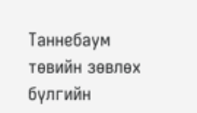Таннебаум төвийн зөвлөх бүлгийн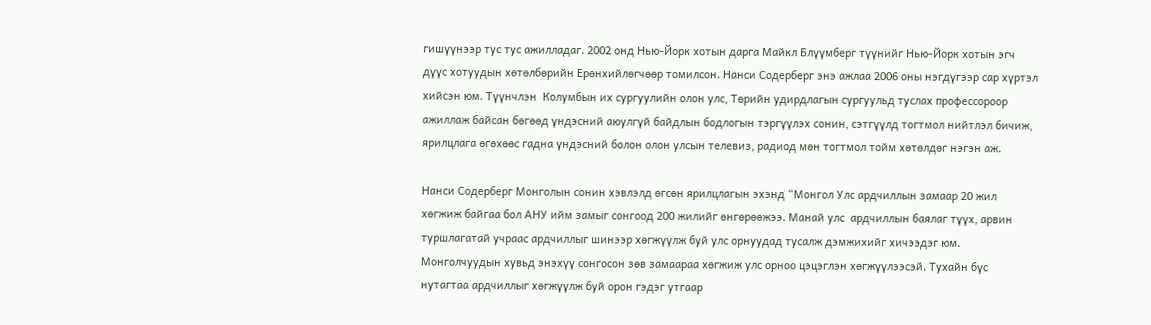гишүүнээр тус тус ажилладаг. 2002 онд Нью-Йорк хотын дарга Майкл Блүүмберг түүнийг Нью-Йорк хотын эгч дүүс хотуудын хөтөлбөрийн Ерөнхийлөгчөөр томилсон. Нанси Содерберг энэ ажлаа 2006 оны нэгдүгээр сар хүртэл хийсэн юм. Түүнчлэн  Колумбын их сургуулийн олон улс, Төрийн удирдлагын сургуульд туслах профессороор ажиллаж байсан бөгөөд үндэсний аюулгүй байдлын бодлогын тэргүүлэх сонин, сэтгүүлд тогтмол нийтлэл бичиж, ярилцлага өгөхөөс гадна үндэсний болон олон улсын телевиз, радиод мөн тогтмол тойм хөтөлдөг нэгэн аж.

Нанси Содерберг Монголын сонин хэвлэлд өгсөн ярилцлагын эхэнд “Монгол Улс ардчиллын замаар 20 жил хөгжиж байгаа бол АНУ ийм замыг сонгоод 200 жилийг өнгөрөөжээ. Манай улс  ардчиллын баялаг түүх, арвин туршлагатай учраас ардчиллыг шинээр хөгжүүлж буй улс орнуудад тусалж дэмжихийг хичээдэг юм. Монголчуудын хувьд энэхүү сонгосон зөв замаараа хөгжиж улс орноо цэцэглэн хөгжүүлээсэй. Тухайн бүс нутагтаа ардчиллыг хөгжүүлж буй орон гэдэг утгаар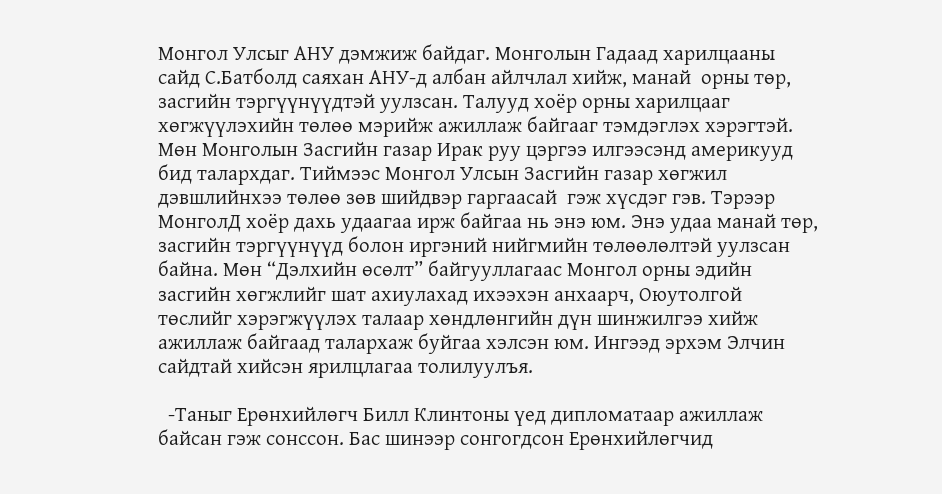Монгол Улсыг АНУ дэмжиж байдаг. Монголын Гадаад харилцааны сайд С.Батболд саяхан АНУ-д албан айлчлал хийж, манай  орны төр, засгийн тэргүүнүүдтэй уулзсан. Талууд хоёр орны харилцааг хөгжүүлэхийн төлөө мэрийж ажиллаж байгааг тэмдэглэх хэрэгтэй. Мөн Монголын Засгийн газар Ирак руу цэргээ илгээсэнд америкууд бид талархдаг. Тиймээс Монгол Улсын Засгийн газар хөгжил дэвшлийнхээ төлөө зөв шийдвэр гаргаасай  гэж хүсдэг гэв. Тэрээр МонголД хоёр дахь удаагаа ирж байгаа нь энэ юм. Энэ удаа манай төр, засгийн тэргүүнүүд болон иргэний нийгмийн төлөөлөлтэй уулзсан байна. Мөн “Дэлхийн өсөлт” байгууллагаас Монгол орны эдийн засгийн хөгжлийг шат ахиулахад ихээхэн анхаарч, Оюутолгой төслийг хэрэгжүүлэх талаар хөндлөнгийн дүн шинжилгээ хийж ажиллаж байгаад талархаж буйгаа хэлсэн юм. Ингээд эрхэм Элчин сайдтай хийсэн ярилцлагаа толилуулъя.

  -Таныг Ерөнхийлөгч Билл Клинтоны үед дипломатаар ажиллаж байсан гэж сонссон. Бас шинээр сонгогдсон Ерөнхийлөгчид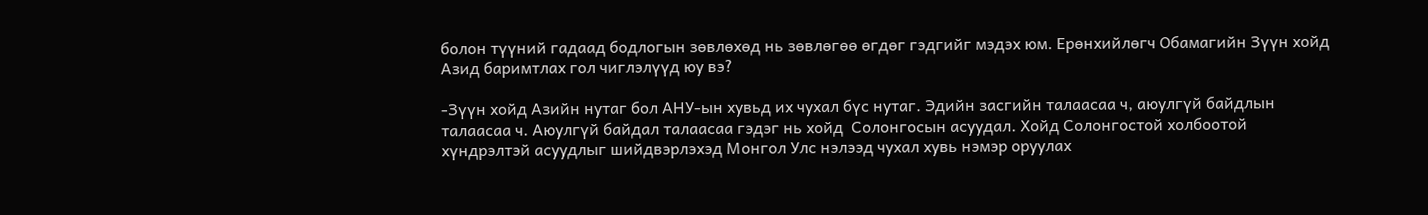болон түүний гадаад бодлогын зөвлөхөд нь зөвлөгөө өгдөг гэдгийг мэдэх юм. Ерөнхийлөгч Обамагийн Зүүн хойд  Азид баримтлах гол чиглэлүүд юу вэ?

-Зүүн хойд Азийн нутаг бол АНУ-ын хувьд их чухал бүс нутаг. Эдийн засгийн талаасаа ч, аюулгүй байдлын талаасаа ч. Аюулгүй байдал талаасаа гэдэг нь хойд  Солонгосын асуудал. Хойд Солонгостой холбоотой хүндрэлтэй асуудлыг шийдвэрлэхэд Монгол Улс нэлээд чухал хувь нэмэр оруулах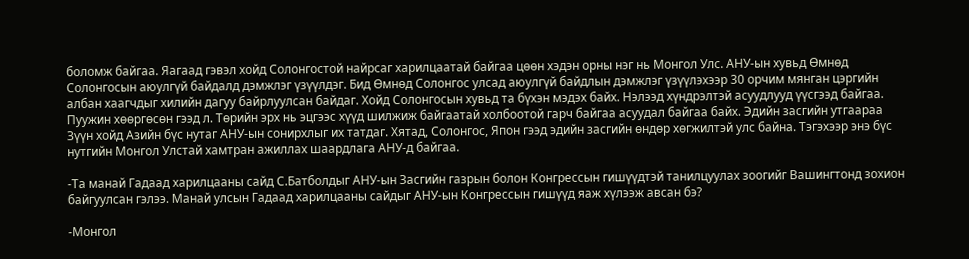боломж байгаа. Яагаад гэвэл хойд Солонгостой найрсаг харилцаатай байгаа цөөн хэдэн орны нэг нь Монгол Улс. АНУ-ын хувьд Өмнөд Солонгосын аюулгүй байдалд дэмжлэг үзүүлдэг. Бид Өмнөд Солонгос улсад аюулгүй байдлын дэмжлэг үзүүлэхээр 30 орчим мянган цэргийн албан хаагчдыг хилийн дагуу байрлуулсан байдаг. Хойд Солонгосын хувьд та бүхэн мэдэх байх. Нэлээд хүндрэлтэй асуудлууд үүсгээд байгаа. Пуужин хөөргөсөн гээд л. Төрийн эрх нь эцгээс хүүд шилжиж байгаатай холбоотой гарч байгаа асуудал байгаа байх. Эдийн засгийн утгаараа Зүүн хойд Азийн бүс нутаг АНУ-ын сонирхлыг их татдаг. Хятад, Солонгос, Япон гээд эдийн засгийн өндөр хөгжилтэй улс байна. Тэгэхээр энэ бүс нутгийн Монгол Улстай хамтран ажиллах шаардлага АНУ-д байгаа.

-Та манай Гадаад харилцааны сайд С.Батболдыг АНУ-ын Засгийн газрын болон Конгрессын гишүүдтэй танилцуулах зоогийг Вашингтонд зохион байгуулсан гэлээ. Манай улсын Гадаад харилцааны сайдыг АНУ-ын Конгрессын гишүүд яаж хүлээж авсан бэ?

-Монгол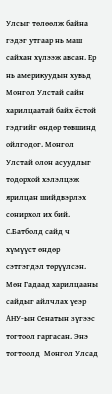Улсыг төлөөлж байна гэдэг утгаар нь маш сайхан хүлээж авсан. Ер нь америкуудын хувьд Монгол Улстай сайн харилцаатай байх ёстой гэдгийг өндөр төвшинд ойлгодог. Монгол Улстай олон асуудлыг  тодорхой хэлэлцэж ярилцан шийдвэрлэх сонирхол их бий. С.Батболд сайд ч хүмүүст өндөр сэтгэгдэл төрүүлсэн. Мөн Гадаад харилцааны сайдыг айлчлах үеэр  АНУ-ын Сенатын зүгээс тогтоол гаргасан. Энэ тогтоолд  Монгол Улсад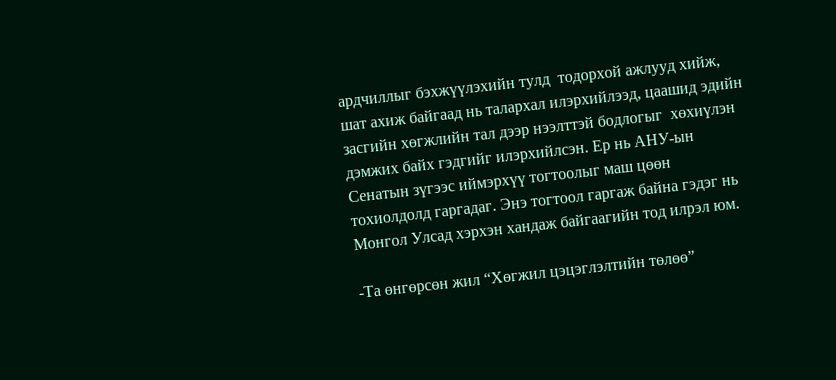ардчиллыг бэхжүүлэхийн тулд  тодорхой ажлууд хийж, шат ахиж байгаад нь талархал илэрхийлээд, цаашид эдийн засгийн хөгжлийн тал дээр нээлттэй бодлогыг  хөхиүлэн дэмжих байх гэдгийг илэрхийлсэн. Ер нь АНУ-ын Сенатын зүгээс иймэрхүү тогтоолыг маш цөөн тохиолдолд гаргадаг. Энэ тогтоол гаргаж байна гэдэг нь Монгол Улсад хэрхэн хандаж байгаагийн тод илрэл юм.

-Та өнгөрсөн жил “Хөгжил цэцэглэлтийн төлөө”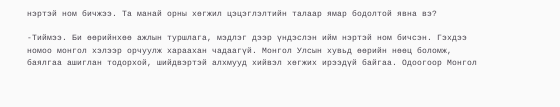нэртэй ном бичжээ. Та манай орны хөгжил цэцэглэлтийн талаар ямар бодолтой явна вэ?

-Тиймээ. Би өөрийнхөө ажлын туршлага, мэдлэг дээр үндэслэн ийм нэртэй ном бичсэн. Гэхдээ номоо монгол хэлээр орчуулж хараахан чадаагүй. Монгол Улсын хувьд өөрийн нөөц боломж, баялгаа ашиглан тодорхой, шийдвэртэй алхмууд хийвэл хөгжих ирээдүй байгаа. Одоогоор Монгол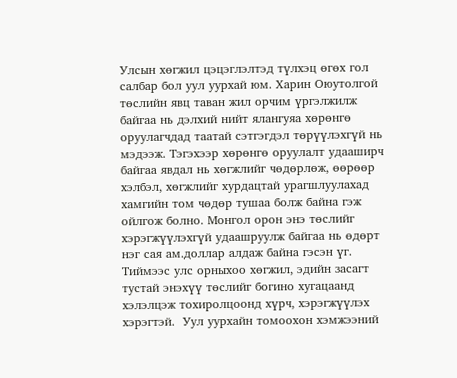Улсын хөгжил цэцэглэлтэд түлхэц өгөх гол салбар бол уул уурхай юм. Харин Оюутолгой төслийн явц таван жил орчим үргэлжилж байгаа нь дэлхий нийт ялангуяа хөрөнгө оруулагчдад таатай сэтгэгдэл төрүүлэхгүй нь мэдээж. Тэгэхээр хөрөнгө оруулалт удааширч байгаа явдал нь хөгжлийг чөдөрлөж, өөрөөр хэлбэл, хөгжлийг хурдацтай урагшлуулахад хамгийн том чөдөр тушаа болж байна гэж ойлгож болно. Монгол орон энэ төслийг хэрэгжүүлэхгүй удаашруулж байгаа нь өдөрт нэг сая ам.доллар алдаж байна гэсэн үг. Тиймээс улс орныхоо хөгжил, эдийн засагт тустай энэхүү төслийг богино хугацаанд хэлэлцэж тохиролцоонд хүрч, хэрэгжүүлэх хэрэгтэй.  Уул уурхайн томоохон хэмжээний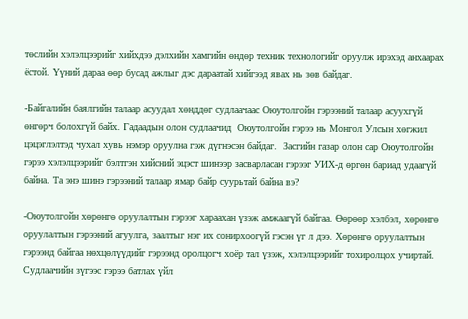төслийн хэлэлцээрийг хийхдээ дэлхийн хамгийн өндөр техник технологийг оруулж ирэхэд анхаарах ёстой. Үүний дараа өөр бусад ажлыг дэс дараатай хийгээд явах нь зөв байдаг.

-Байгалийн баялгийн талаар асуудал хөнддөг судлаачаас Оюутолгойн гэрээний талаар асуухгүй өнгөрч болохгүй байх. Гадаадын олон судлаачид  Оюутолгойн гэрээ нь Монгол Улсын хөгжил цэцэглэлтэд чухал хувь нэмэр оруулна гэж дүгнэсэн байдаг.  Засгийн газар олон сар Оюутолгойн гэрээ хэлэлцээрийг бэлтгэн хийсний эцэст шинээр засварласан гэрээг УИХ-д өргөн бариад удаагүй байна. Та энэ шинэ гэрээний талаар ямар байр суурьтай байна вэ?

-Оюутолгойн хөрөнгө оруулалтын гэрээг хараахан үзэж амжаагүй байгаа. Өөрөөр хэлбэл, хөрөнгө оруулалтын гэрээний агуулга, заалтыг нэг их сонирхоогүй гэсэн үг л дээ. Хөрөнгө оруулалтын гэрээнд байгаа нөхцөлүүдийг гэрээнд оролцогч хоёр тал үзэж, хэлэлцээрийг тохиролцох учиртай. Судлаачийн зүгээс гэрээ батлах үйл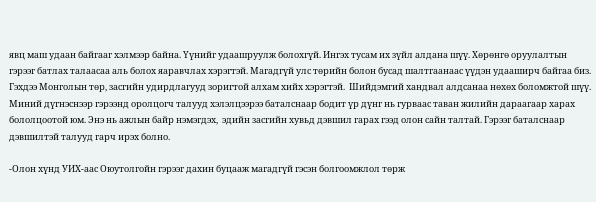явц маш удаан байгааг хэлмээр байна. Үүнийг удаашруулж болохгүй. Ингэх тусам их зүйл алдана шүү. Хөрөнгө оруулалтын гэрээг батлах талаасаа аль болох яаравчлах хэрэгтэй. Магадгүй улс төрийн болон бусад шалтгаанаас үүдэн удааширч байгаа биз. Гэхдээ Монголын төр, засгийн удирдлагууд зоригтой алхам хийх хэрэгтэй.  Шийдэмгий хандвал алдсанаа нөхөх боломжтой шүү. Миний дүгнэснээр гэрээнд оролцогч талууд хэлэлцээрээ баталснаар бодит үр дүнг нь гурваас таван жилийн дараагаар харах бололцоотой юм. Энэ нь ажлын байр нэмэгдэх,  эдийн засгийн хувьд дэвшил гарах гээд олон сайн талтай. Гэрээг баталснаар дэвшилтэй талууд гарч ирэх болно.

-Олон хүнд УИХ-аас Оюутолгойн гэрээг дахин буцааж магадгүй гэсэн болгоомжлол төрж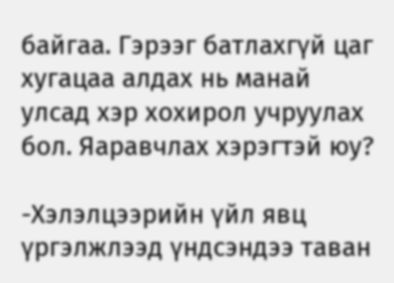байгаа. Гэрээг батлахгүй цаг хугацаа алдах нь манай улсад хэр хохирол учруулах бол. Яаравчлах хэрэгтэй юу?

-Хэлэлцээрийн үйл явц үргэлжлээд үндсэндээ таван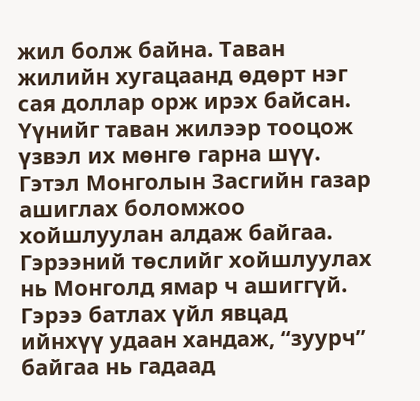жил болж байна. Таван жилийн хугацаанд өдөрт нэг сая доллар орж ирэх байсан. Үүнийг таван жилээр тооцож үзвэл их мөнгө гарна шүү.  Гэтэл Монголын Засгийн газар ашиглах боломжоо хойшлуулан алдаж байгаа. Гэрээний төслийг хойшлуулах нь Монголд ямар ч ашиггүй. Гэрээ батлах үйл явцад ийнхүү удаан хандаж, “зуурч” байгаа нь гадаад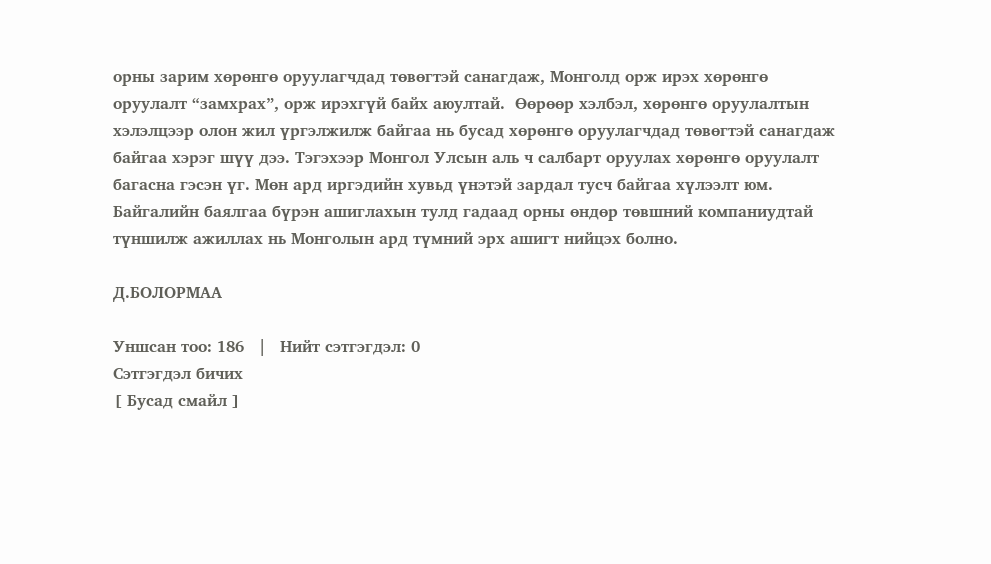орны зарим хөрөнгө оруулагчдад төвөгтэй санагдаж, Монголд орж ирэх хөрөнгө оруулалт “замхрах”, орж ирэхгүй байх аюултай.  Өөрөөр хэлбэл, хөрөнгө оруулалтын хэлэлцээр олон жил үргэлжилж байгаа нь бусад хөрөнгө оруулагчдад төвөгтэй санагдаж байгаа хэрэг шүү дээ. Тэгэхээр Монгол Улсын аль ч салбарт оруулах хөрөнгө оруулалт багасна гэсэн үг. Мөн ард иргэдийн хувьд үнэтэй зардал тусч байгаа хүлээлт юм. Байгалийн баялгаа бүрэн ашиглахын тулд гадаад орны өндөр төвшний компаниудтай түншилж ажиллах нь Монголын ард түмний эрх ашигт нийцэх болно.

Д.БОЛОРМАА

Уншсан тоо: 186   |   Нийт сэтгэгдэл: 0
Сэтгэгдэл бичих
[ Бусад смайл ]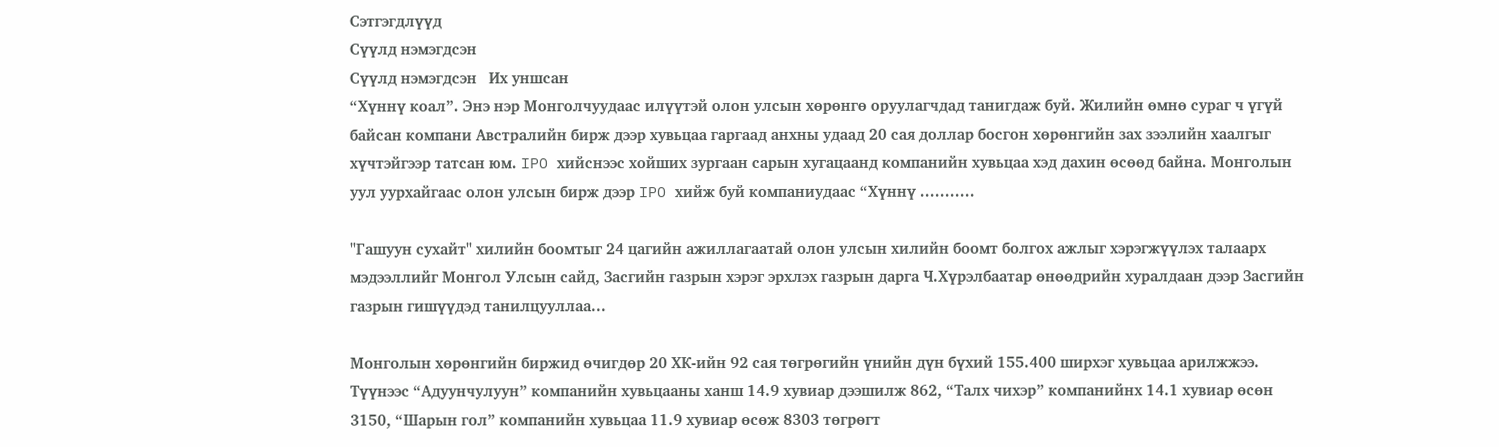Сэтгэгдлүүд
Сүүлд нэмэгдсэн
Сүүлд нэмэгдсэн   Их уншсан
“Хүннү коал”. Энэ нэр Монголчуудаас илүүтэй олон улсын хөрөнгө оруулагчдад танигдаж буй. Жилийн өмнө сураг ч үгүй байсан компани Австралийн бирж дээр хувьцаа гаргаад анхны удаад 20 сая доллар босгон хөрөнгийн зах зээлийн хаалгыг хүчтэйгээр татсан юм. IPO хийснээс хойших зургаан сарын хугацаанд компанийн хувьцаа хэд дахин өсөөд байна. Монголын уул уурхайгаас олон улсын бирж дээр IPO хийж буй компаниудаас “Хүннү ...........

"Гашуун сухайт" хилийн боомтыг 24 цагийн ажиллагаатай олон улсын хилийн боомт болгох ажлыг хэрэгжүүлэх талаарх мэдээллийг Монгол Улсын сайд, Засгийн газрын хэрэг эрхлэх газрын дарга Ч.Хүрэлбаатар өнөөдрийн хуралдаан дээр Засгийн газрын гишүүдэд танилцууллаа...

Монголын хөрөнгийн биржид өчигдөр 20 ХК-ийн 92 сая төгрөгийн үнийн дүн бүхий 155.400 ширхэг хувьцаа арилжжээ. Түүнээс “Адуунчулуун” компанийн хувьцааны ханш 14.9 хувиар дээшилж 862, “Талх чихэр” компанийнх 14.1 хувиар өсөн 3150, “Шарын гол” компанийн хувьцаа 11.9 хувиар өсөж 8303 төгрөгт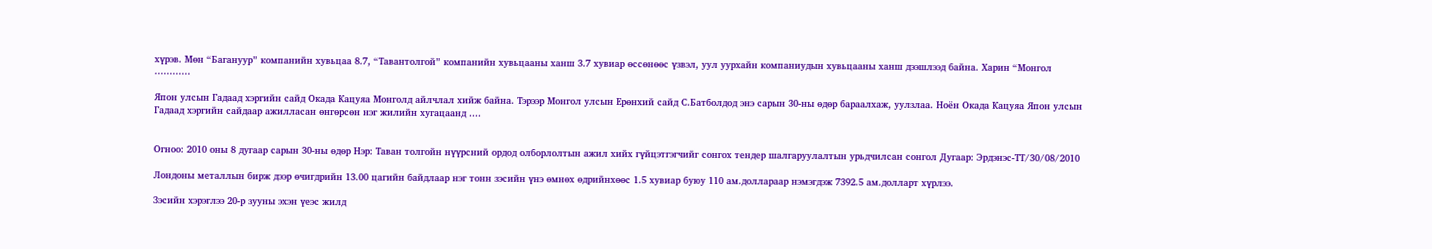хүрэв. Мөн “Багануур” компанийн хувьцаа 8.7, “Тавантолгой” компанийн хувьцааны ханш 3.7 хувиар өссөнөөс үзвэл, уул уурхайн компаниудын хувьцааны ханш дээшлээд байна. Харин “Монгол ............

Япон улсын Гадаад хэргийн сайд Окада Кацуяа Монголд айлчлал хийж байна. Тэрээр Монгол улсын Ерөнхий сайд С.Батболдод энэ сарын 30-ны өдөр бараалхаж, уулзлаа. Ноён Окада Кацуяа Япон улсын Гадаад хэргийн сайдаар ажилласан өнгөрсөн нэг жилийн хугацаанд ....


Огноо: 2010 оны 8 дугаар сарын 30-ны өдөр Нэр: Таван толгойн нүүрсний ордод олборлолтын ажил хийх гүйцэтгэгчийг сонгох тендер шалгаруулалтын урьдчилсан сонгол Дугаар: Эрдэнэс-ТТ/30/08/2010

Лондоны металлын бирж дээр өчигдрийн 13.00 цагийн байдлаар нэг тонн зэсийн үнэ өмнөх өдрийнхөөс 1.5 хувиар буюу 110 ам.доллараар нэмэгдэж 7392.5 ам.долларт хүрлээ.

Зэсийн хэрэглээ 20-р зууны эхэн үеэс жилд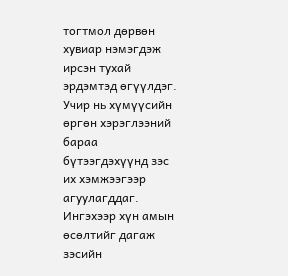тогтмол дөрвөн хувиар нэмэгдэж ирсэн тухай эрдэмтэд өгүүлдэг. Учир нь хүмүүсийн өргөн хэрэглээний бараа бүтээгдэхүүнд зэс их хэмжээгээр агуулагддаг. Ингэхээр хүн амын өсөлтийг дагаж зэсийн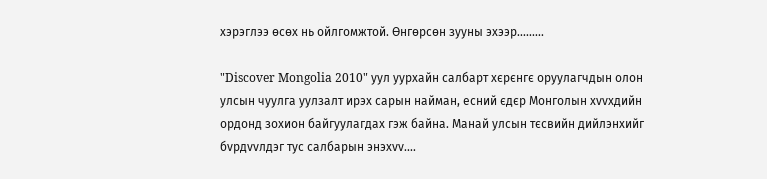хэрэглээ өсөх нь ойлгомжтой. Өнгөрсөн зууны эхээр.........

"Discover Mongolia 2010" уул уурхайн салбарт хєрєнгє оруулагчдын олон улсын чуулга уулзалт ирэх сарын найман, есний єдєр Монголын хvvхдийн ордонд зохион байгуулагдах гэж байна. Манай улсын тєсвийн дийлэнхийг бvрдvvлдэг тус салбарын энэхvv....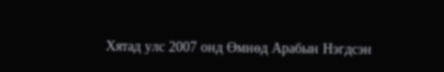Хятад улс 2007 онд Өмнөд Арабын Нэгдсэн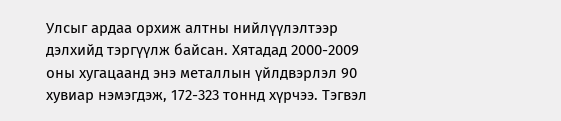Улсыг ардаа орхиж алтны нийлүүлэлтээр дэлхийд тэргүүлж байсан. Хятадад 2000-2009 оны хугацаанд энэ металлын үйлдвэрлэл 90 хувиар нэмэгдэж, 172-323 тоннд хүрчээ. Тэгвэл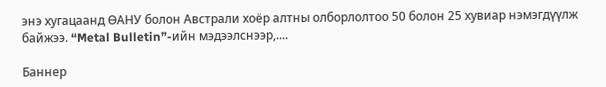энэ хугацаанд ӨАНУ болон Австрали хоёр алтны олборлолтоо 50 болон 25 хувиар нэмэгдүүлж байжээ. “Metal Bulletin”-ийн мэдээлснээр,....

Баннер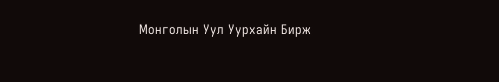Монголын Уул Уурхайн Бирж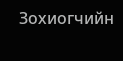Зохиогчийн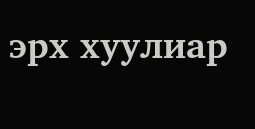эрх хуулиар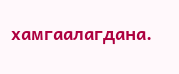хамгаалагдана.